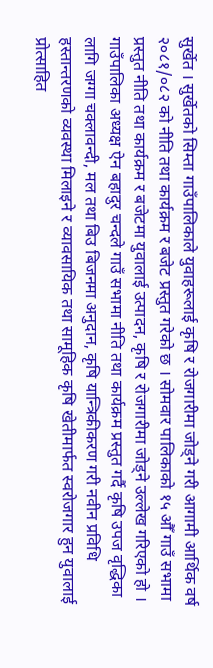सुर्खेत । सुर्खेतको सिम्ता गाउँपालिकाले युवाहरूलाई कृषि र रोजगारीमा जोड्ने गरी आगामी आर्थिक वर्ष २०८१/०८२ को नीति तथा कार्यक्रम र बजेट प्रस्तुत गरेको छ । सोमवार पालिकाको १५ औँ गाउँ सभामा प्रस्तुत नीति तथा कार्यक्रम र बजेटमा युवालाई उत्पादन, कृषि र रोजगारीमा जोड्ने उल्लेख गरिएको हो ।
गाउँपालिका अध्यक्ष ऐन बहादुर चन्दले गाउँ सभामा नीति तथा कार्यक्रम प्रस्तुत गर्दै कृषि उपज वृद्धिका लागि जग्गा चक्लावन्दी‚ मल तथा बिउ बिजनमा अनुदान‚ कृषि यान्त्रिकीकरण गरी नवीन प्रविधि हस्तान्तरणको व्यवस्था मिलाइने र व्यावसायिक तथा सामूहिक कृषि खेतीमार्फत स्वरोजगार हुन युवालाई प्रोत्साहित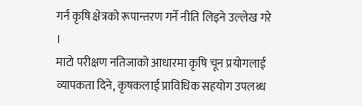गर्न कृषि क्षेत्रको रूपान्तरण गर्ने नीति लिइने उल्लेख गरे ।
माटो परीक्षण नतिजाको आधारमा कृषि चून प्रयोगलाई व्यापकता दिने, कृषकलाई प्राविधिक सहयोग उपलब्ध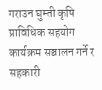गराउन घुम्ती कृषि प्राविधिक सहयोग कार्यक्रम सञ्चालन गर्ने र सहकारी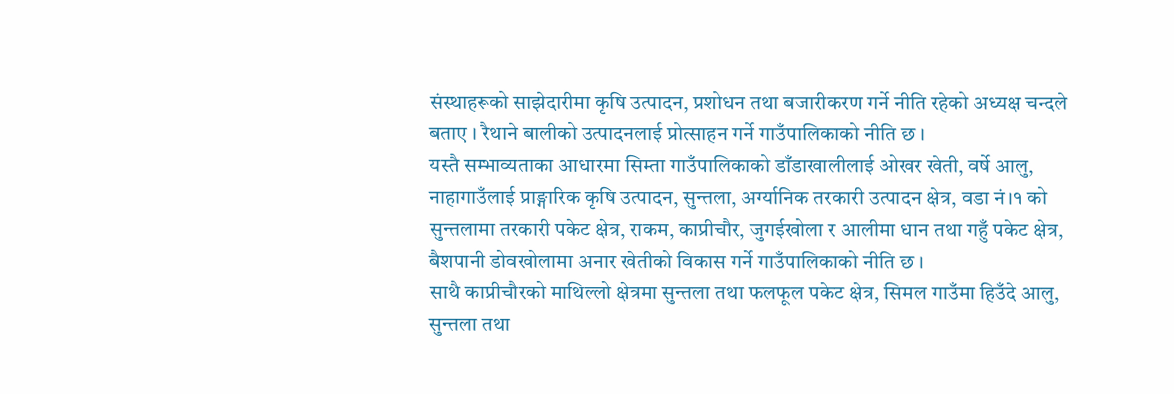संस्थाहरूको साझेदारीमा कृषि उत्पादन, प्रशोधन तथा बजारीकरण गर्ने नीति रहेको अध्यक्ष चन्दले बताए । रैथाने बालीको उत्पादनलाई प्रोत्साहन गर्ने गाउँपालिकाको नीति छ ।
यस्तै सम्भाव्यताका आधारमा सिम्ता गाउँपालिकाको डाँडाखालीलाई ओखर खेती, वर्षे आलु, नाहागाउँलाई प्राङ्गारिक कृषि उत्पादन, सुन्तला, अर्ग्यानिक तरकारी उत्पादन क्षेत्र, वडा नं।१ को सुन्तलामा तरकारी पकेट क्षेत्र, राकम, काप्रीचौर, जुगईखोला र आलीमा धान तथा गहुँ पकेट क्षेत्र, बैशपानी डोवखोलामा अनार खेतीको विकास गर्ने गाउँपालिकाको नीति छ ।
साथै काप्रीचौरको माथिल्लो क्षेत्रमा सुन्तला तथा फलफूल पकेट क्षेत्र, सिमल गाउँमा हिउँदे आलु, सुन्तला तथा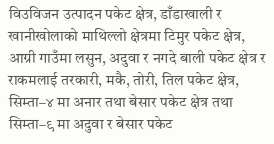विउविजन उत्पादन पकेट क्षेत्र, डाँडाखाली र खानीखोलाको माथिल्लो क्षेत्रमा टिमुर पकेट क्षेत्र, आग्री गाउँमा लसुन, अदुवा र नगदे बाली पकेट क्षेत्र र राकमलाई तरकारी, मकै, तोरी, तिल पकेट क्षेत्र, सिम्ता–४ मा अनार तथा बेसार पकेट क्षेत्र तथा सिम्ता–९ मा अदुवा र बेसार पकेट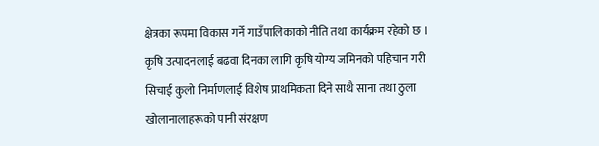क्षेत्रका रूपमा विकास गर्ने गाउँपालिकाको नीति तथा कार्यक्रम रहेको छ ।
कृषि उत्पादनलाई बढवा दिनका लागि कृषि योग्य जमिनको पहिचान गरी सिचाई कुलो निर्माणलाई विशेष प्राथमिकता दिने साथै साना तथा ठुला खोलानालाहरूको पानी संरक्षण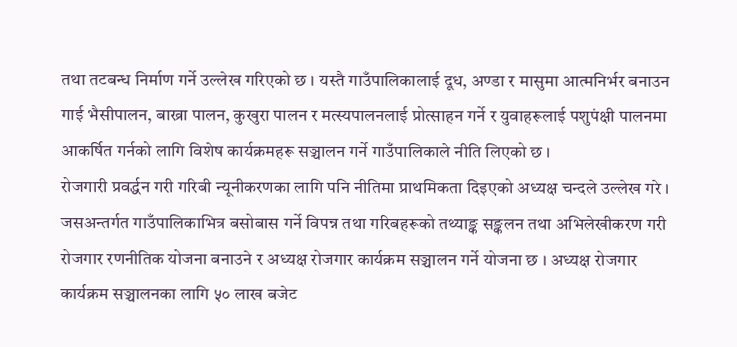तथा तटबन्ध निर्माण गर्ने उल्लेख गरिएको छ । यस्तै गाउँपालिकालाई दूध, अण्डा र मासुमा आत्मनिर्भर बनाउन गाई भैसीपालन, बाख्रा पालन, कुखुरा पालन र मत्स्यपालनलाई प्रोत्साहन गर्ने र युवाहरूलाई पशुपंक्षी पालनमा आकर्षित गर्नको लागि विशेष कार्यक्रमहरू सञ्चालन गर्ने गाउँपालिकाले नीति लिएको छ ।
रोजगारी प्रवर्द्धन गरी गरिबी न्यूनीकरणका लागि पनि नीतिमा प्राथमिकता दिइएको अध्यक्ष चन्दले उल्लेख गरे । जसअन्तर्गत गाउँपालिकाभित्र बसोबास गर्ने विपन्न तथा गरिबहरूको तथ्याङ्क सङ्कलन तथा अभिलेखीकरण गरी रोजगार रणनीतिक योजना बनाउने र अध्यक्ष रोजगार कार्यक्रम सञ्चालन गर्ने योजना छ । अध्यक्ष रोजगार कार्यक्रम सञ्चालनका लागि ५० लाख बजेट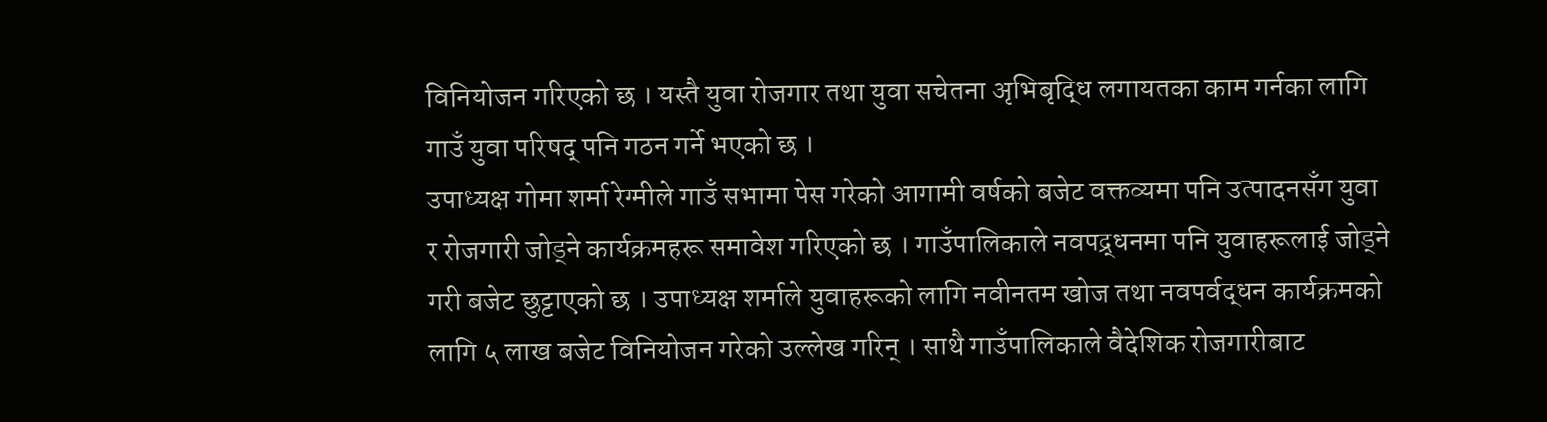विनियोजन गरिएको छ । यस्तै युवा रोजगार तथा युवा सचेतना अृभिबृद्धि लगायतका काम गर्नका लागि गाउँ युवा परिषद् पनि गठन गर्ने भएको छ ।
उपाध्यक्ष गोमा शर्मा रेग्मीले गाउँ सभामा पेस गरेको आगामी वर्षको बजेट वक्तव्यमा पनि उत्पादनसँग युवा र रोजगारी जोड्ने कार्यक्रमहरू समावेश गरिएको छ । गाउँपालिकाले नवपद्र्धनमा पनि युवाहरूलाई जोड्ने गरी बजेट छुट्टाएको छ । उपाध्यक्ष शर्माले युवाहरूको लागि नवीनतम खोज तथा नवपर्वद्धन कार्यक्रमको लागि ५ लाख बजेट विनियोजन गरेको उल्लेख गरिन् । साथै गाउँपालिकाले वैदेशिक रोजगारीबाट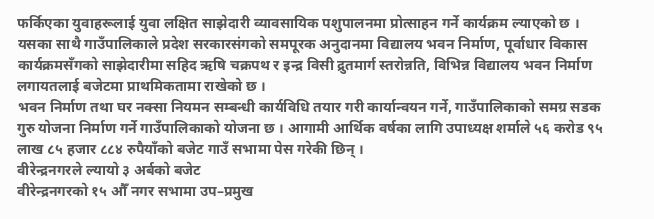फर्किएका युवाहरूलाई युवा लक्षित साझेदारी व्यावसायिक पशुपालनमा प्रोत्साहन गर्ने कार्यक्रम ल्याएको छ ।
यसका साथै गाउँपालिकाले प्रदेश सरकारसंगको समपूरक अनुदानमा विद्यालय भवन निर्माण, पूर्वाधार विकास कार्यक्रमसँगको साझेदारीमा सहिद ऋषि चक्रपथ र इन्द्र विसी द्रुतमार्ग स्तरोन्नति, विभिन्न विद्यालय भवन निर्माण लगायतलाई बजेटमा प्राथमिकतामा राखेको छ ।
भवन निर्माण तथा घर नक्सा नियमन सम्बन्धी कार्यविधि तयार गरी कार्यान्वयन गर्ने, गाउँपालिकाको समग्र सडक गुरु योजना निर्माण गर्ने गाउँपालिकाको योजना छ । आगामी आर्थिक वर्षका लागि उपाध्यक्ष शर्माले ५६ करोड ९५ लाख ८५ हजार ८८४ रुपैयाँको बजेट गाउँ सभामा पेस गरेकी छिन् ।
वीरेन्द्रनगरले ल्यायो ३ अर्बको बजेट
वीरेन्द्रनगरको १५ औँ नगर सभामा उप–प्रमुख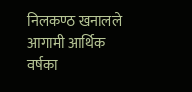निलकण्ठ खनालले आगामी आर्थिक वर्षका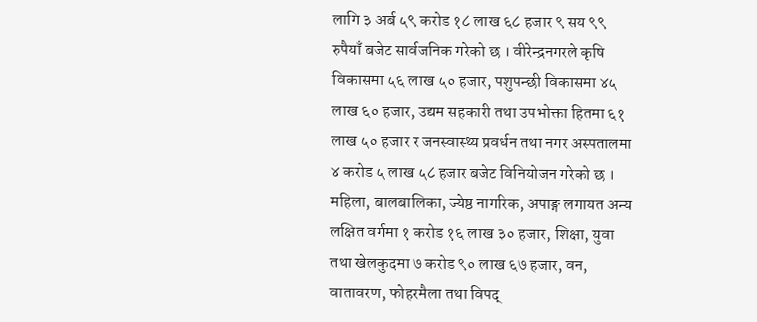लागि ३ अर्ब ५९ करोड १८ लाख ६८ हजार ९ सय ९९ रुपैयाँ बजेट सार्वजनिक गरेको छ । वीरेन्द्रनगरले कृषि विकासमा ५६ लाख ५० हजार, पशुपन्छी विकासमा ४५ लाख ६० हजार, उद्यम सहकारी तथा उपभोक्ता हितमा ६१ लाख ५० हजार र जनस्वास्थ्य प्रवर्धन तथा नगर अस्पतालमा ४ करोड ५ लाख ५८ हजार बजेट विनियोजन गरेको छ ।
महिला, बालबालिका, ज्येष्ठ नागरिक, अपाङ्ग लगायत अन्य लक्षित वर्गमा १ करोड १६ लाख ३० हजार, शिक्षा, युवा तथा खेलकुदमा ७ करोड ९० लाख ६७ हजार, वन, वातावरण, फोहरमैला तथा विपद्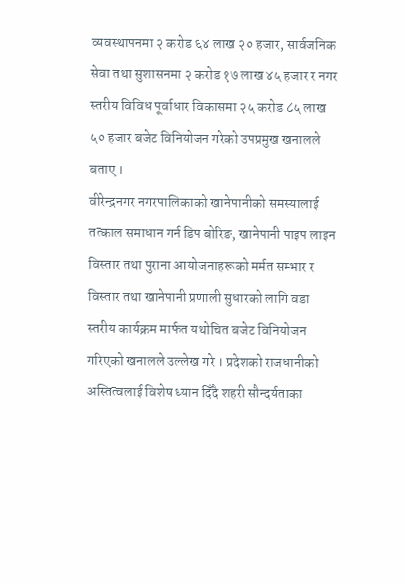व्यवस्थापनमा २ करोड ६४ लाख २० हजार, सार्वजनिक सेवा तथा सुशासनमा २ करोड १७ लाख ४५ हजार र नगर स्तरीय विविध पूर्वाधार विकासमा २५ करोड ८५ लाख ५० हजार बजेट विनियोजन गरेको उपप्रमुख खनालले बताए ।
वीरेन्द्रनगर नगरपालिकाको खानेपानीको समस्यालाई तत्काल समाधान गर्न डिप बोरिङ, खानेपानी पाइप लाइन विस्तार तथा पुराना आयोजनाहरूको मर्मत सम्भार र विस्तार तथा खानेपानी प्रणाली सुधारको लागि वडा स्तरीय कार्यक्रम मार्फत यथोचित बजेट विनियोजन गरिएको खनालले उल्लेख गरे । प्रदेशको राजधानीको अस्तित्वलाई विशेष ध्यान दिँदै शहरी सौन्दर्यताका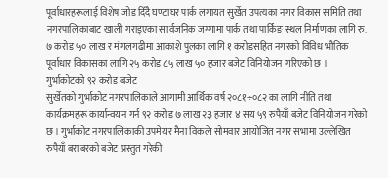पूर्वाधारहरूलाई विशेष जोड दिँदै घण्टाघर पार्क लगायत सुर्खेत उपत्यका नगर विकास समिति तथा नगरपालिकाबाट खाली गराइएका सार्वजनिक जग्गामा पार्क तथा पार्किङ स्थल निर्माणका लागि रु. ७ करोड ५० लाख र मंगलगढीमा आकाशे पुलका लागि १ करोडसहित नगरको विविध भौतिक पूर्वाधार विकासका लागि २५ करोड ८५ लाख ५० हजार बजेट विनियोजन गरिएको छ ।
गुर्भाकोटको ९२ करोड बजेट
सुर्खेतको गुर्भाकोट नगरपालिकाले आगामी आर्थिक वर्ष २०८१÷०८२ का लागि नीति तथा कार्यक्रमहरू कार्यान्वयन गर्न ९२ करोड ७ लाख २३ हजार ४ सय ५९ रुपैयाँ बजेट विनियोजन गरेको छ । गुर्भाकोट नगरपालिकाकी उपमेयर मैना विकले सोमवार आयोजित नगर सभामा उल्लेखित रुपैयाँ बराबरको बजेट प्रस्तुत गरेकी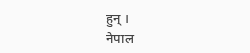हुन् ।
नेपाल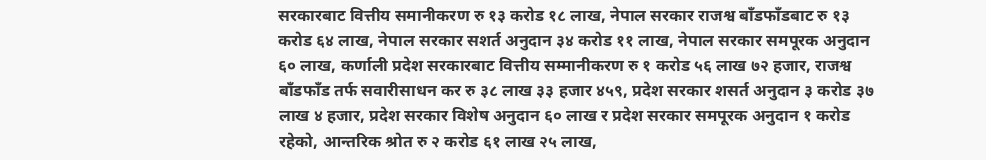सरकारबाट वित्तीय समानीकरण रु १३ करोड १८ लाख, नेपाल सरकार राजश्व बाँडफाँडबाट रु १३ करोड ६४ लाख, नेपाल सरकार सशर्त अनुदान ३४ करोड ११ लाख, नेपाल सरकार समपूरक अनुदान ६० लाख, कर्णाली प्रदेश सरकारबाट वित्तीय सम्मानीकरण रु १ करोड ५६ लाख ७२ हजार, राजश्व बाँडफाँड तर्फ सवारीसाधन कर रु ३८ लाख ३३ हजार ४५९, प्रदेश सरकार शसर्त अनुदान ३ करोड ३७ लाख ४ हजार, प्रदेश सरकार विशेष अनुदान ६० लाख र प्रदेश सरकार समपूरक अनुदान १ करोड रहेको, आन्तरिक श्रोत रु २ करोड ६१ लाख २५ लाख,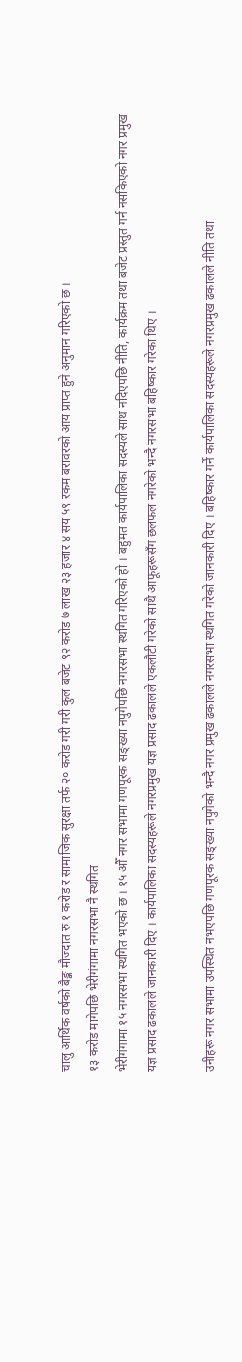चालु आर्थिक वर्षको बैङ्क मौज्दात रु १ करोड र सामाजिक सुरक्षा तर्फ २० करोड गरी गरी कुल बजेट ९२ करोड ७ लाख २३ हजार ४ सय ५९ रकम बरावरको आय प्राप्त हुने अनुमान गरिएको छ ।
१३ करोड मागेपछि भेरीगंगामा नगरसभा नै स्थगित
भेरीगंगामा १५ नगरसभा स्थगित भएको छ । १५ औँ नगर सभामा गणपूरक सङ्ख्या नपुगेपछि नगरसभा स्थगित गरिएको हो । बहुमत कार्यपालिका सदस्यले साथ नदिएपछि नीति, कार्यक्रम तथा बजेट प्रस्तुत गर्न नसकिएको नगर प्रमुख यज्ञ प्रसाद ढकालले जानकारी दिए । कार्यपालिका सदस्यहरूले नगरप्रमुख यज्ञ प्रसाद ढकालले एकलौटी गरेको साथै आफूहरूसँग छलफल नगरेको भन्दै नगरसभा बहिष्कार गरेका थिए ।

उनीहरू नगर सभामा उपस्थित नभएपछि गणपूरक सङ्ख्या नपुगेको भन्दै नगर प्रमुख ढकालले नगरसभा स्थगित गरेको जानकारी दिए । बहिष्कार गर्ने कार्यपालिका सदस्यहरूले नगरप्रमुख ढकालले नीति तथा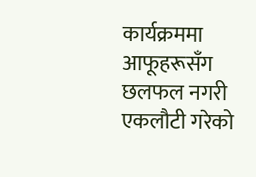कार्यक्रममा आफूहरूसँग छलफल नगरी एकलौटी गरेको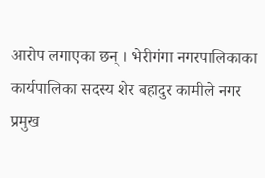आरोप लगाएका छन् । भेरीगंगा नगरपालिकाका कार्यपालिका सदस्य शेर बहादुर कामीले नगर प्रमुख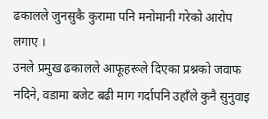ढकालले जुनसुकै कुरामा पनि मनोमानी गरेको आरोप लगाए ।
उनले प्रमुख ढकालले आफूहरूले दिएका प्रश्नको जवाफ नदिने, वडामा बजेट बढी माग गर्दापनि उहाँले कुनै सुनुवाइ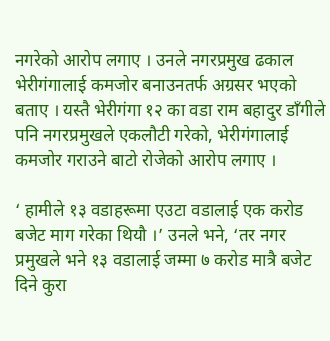नगरेको आरोप लगाए । उनले नगरप्रमुख ढकाल भेरीगंगालाई कमजोर बनाउनतर्फ अग्रसर भएको बताए । यस्तै भेरीगंगा १२ का वडा राम बहादुर डाँगीले पनि नगरप्रमुखले एकलौटी गरेको, भेरीगंगालाई कमजोर गराउने बाटो रोजेको आरोप लगाए ।

‘ हामीले १३ वडाहरूमा एउटा वडालाई एक करोड बजेट माग गरेका थियौ ।’ उनले भने, ‘तर नगर प्रमुखले भने १३ वडालाई जम्मा ७ करोड मात्रै बजेट दिने कुरा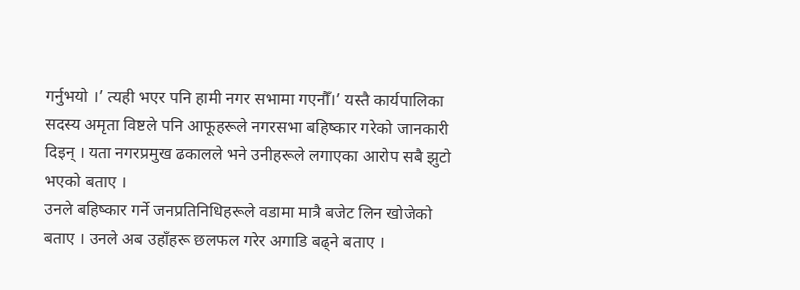गर्नुभयो ।’ त्यही भएर पनि हामी नगर सभामा गएनौँ।’ यस्तै कार्यपालिका सदस्य अमृता विष्टले पनि आफूहरूले नगरसभा बहिष्कार गरेको जानकारी दिइन् । यता नगरप्रमुख ढकालले भने उनीहरूले लगाएका आरोप सबै झुटो भएको बताए ।
उनले बहिष्कार गर्ने जनप्रतिनिधिहरूले वडामा मात्रै बजेट लिन खोजेको बताए । उनले अब उहाँहरू छलफल गरेर अगाडि बढ्ने बताए ।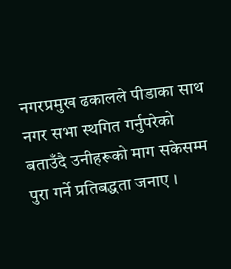नगरप्रमुख ढकालले पीडाका साथ नगर सभा स्थगित गर्नुपरेको बताउँदै उनीहरूको माग सकेसम्म पुरा गर्ने प्रतिबद्धता जनाए ।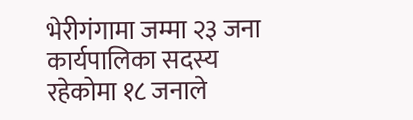भेरीगंगामा जम्मा २३ जना कार्यपालिका सदस्य रहेकोमा १८ जनाले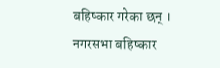बहिष्कार गरेका छन् । नगरसभा बहिष्कार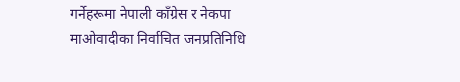गर्नेहरूमा नेपाली काँग्रेस र नेकपा माओवादीका निर्वाचित जनप्रतिनिधि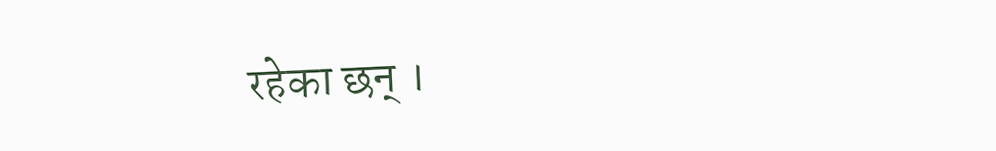रहेका छन् ।